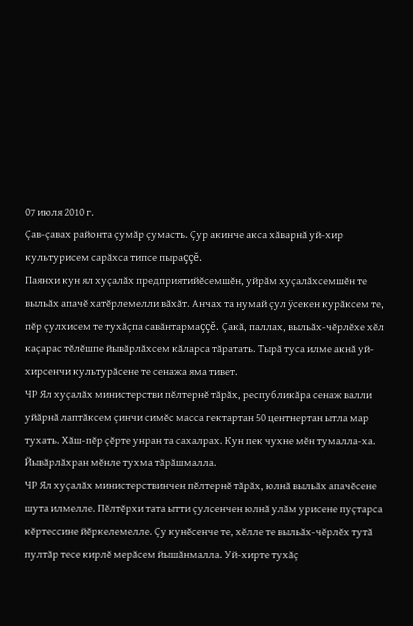07 июля 2010 г.
Çав-çавах районта çумăр çумасть. Çур акинче акса хăварнă уй-хир культурисем сарăхса типсе пыраççĕ.
Паянхи кун ял хуçалăх предприятийĕсемшĕн, уйрăм хуçалăхсемшĕн те выльăх апачĕ хатĕрлемелли вăхăт. Анчах та нумай çул ÿсекен курăксем те, пĕр çулхисем те тухăçпа савăнтармаççĕ. Çакă, паллах, выльăх-чĕрлĕхе хĕл каçарас тĕлĕшпе йывăрлăхсем кăларса тăратать. Тырă туса илме акнă уй-хирсенчи культурăсене те сенажа яма тивет.
ЧР Ял хуçалăх министерстви пĕлтернĕ тăрăх, республикăра сенаж валли уйăрнă лаптăксем çинчи симĕс масса гектартан 50 центнертан ытла мар тухать. Хăш-пĕр çĕрте унран та сахалрах. Кун пек чухне мĕн тумалла-ха. Йывăрлăхран мĕнле тухма тăрăшмалла.
ЧР Ял хуçалăх министерствинчен пĕлтернĕ тăрăх, юлнă выльăх апачĕсене шута илмелле. Пĕлтĕрхи тата ытти çулсенчен юлнă улăм урисене пуçтарса кĕртессине йĕркелемелле. Çу кунĕсенче те, хĕлле те выльăх-чĕрлĕх тутă пултăр тесе кирлĕ мерăсем йышăнмалла. Уй-хирте тухăç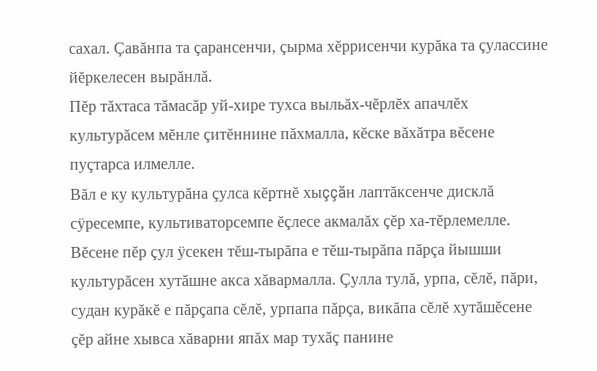сахал. Çавăнпа та çарансенчи, çырма хĕррисенчи курăка та çулассине йĕркелесен вырăнлă.
Пĕр тăхтаса тăмасăр уй-хире тухса выльăх-чĕрлĕх апачлĕх культурăсем мĕнле çитĕннине пăхмалла, кĕске вăхăтра вĕсене пуçтарса илмелле.
Вăл е ку культурăна çулса кĕртнĕ хыççăн лаптăксенче дисклă сÿресемпе, культиваторсемпе ĕçлесе акмалăх çĕр ха-тĕрлемелле. Вĕсене пĕр çул ÿсекен тĕш-тырăпа е тĕш-тырăпа пăрçа йышши культурăсен хутăшне акса хăвармалла. Çулла тулă, урпа, сĕлĕ, пăри, судан курăкĕ е пăрçапа сĕлĕ, урпапа пăрçа, викăпа сĕлĕ хутăшĕсене çĕр айне хывса хăварни япăх мар тухăç панине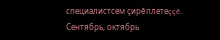специалистсем çирĕплетеççĕ.
Сентябрь, октябрь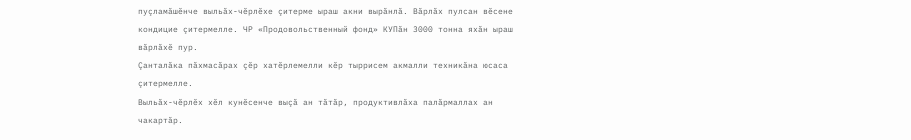пуçламăшĕнче выльăх-чĕрлĕхе çитерме ыраш акни вырăнлă. Вăрлăх пулсан вĕсене кондицие çитермелле. ЧР «Продовольственный фонд» КУПăн 3000 тонна яхăн ыраш вăрлăхĕ пур.
Çанталăка пăхмасăрах çĕр хатĕрлемелли кĕр тыррисем акмалли техникăна юсаса çитермелле.
Выльăх-чĕрлĕх хĕл кунĕсенче выçă ан тăтăр, продуктивлăха палăрмаллах ан чакартăр.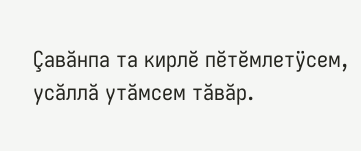Çавăнпа та кирлĕ пĕтĕмлетÿсем, усăллă утăмсем тăвăр.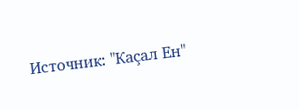Источник: "Каçал Ен"